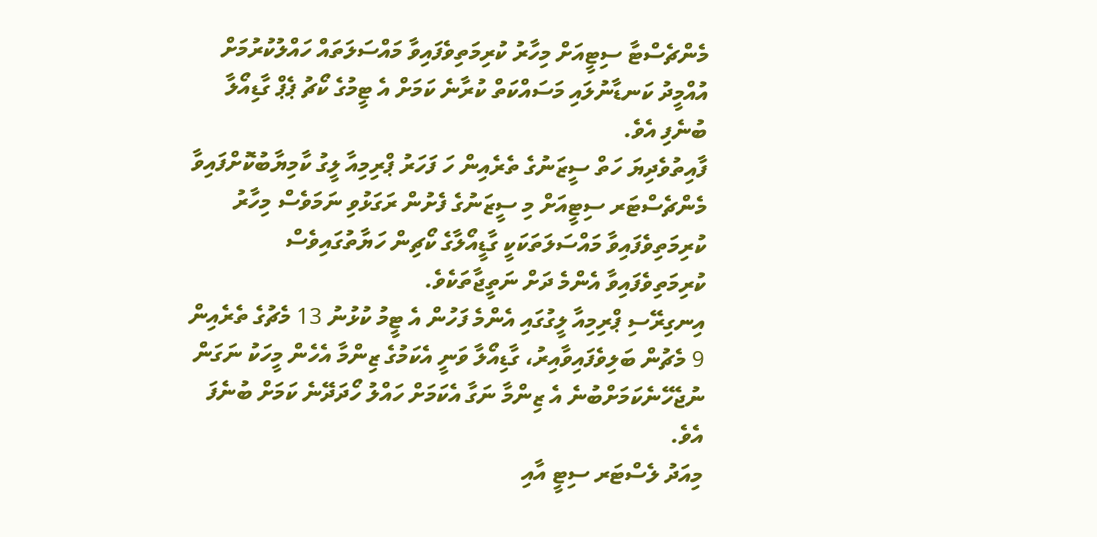މެންޗެސްޓާ ސިޓީއަށް މިހާރު ކުރިމަތިވެފައިވާ މައްސަލަތައް ހައްލުކުރުމަށް އުއްމީދު ކަނޑާނުލައި މަސައްކަތް ކުރާނެ ކަމަށް އެ ޓީމުގެ ކޯޗު ޕެޕް ގާޑިއޯލާ ބުނެފި އެވެ.
ފާއިތުވެދިޔަ ހަތް ސީޒަނުގެ ތެރެއިން ހަ ފަހަރު ޕްރިމިއާ ލީގު ކާމިޔާބުކޮށްފައިވާ މެންޗެސްޓަރ ސިޓީއަށް މި ސީޒަނުގެ ފެށުން ރަގަޅުވި ނަމަވެސް މިހާރު ކުރިމަތިވެފައިވާ މައްސަލަތަކަކީ ގާޑީއޯލާގެ ކޯޗިން ހަޔާތުގައިވެސް ކުރިމަތިވެފައިވާ އެންމެ ދަށް ނަތީޖާތަކެވެ.
އިނގިރޭސި ޕްރިމިއާ ލީގުގައި އެންމެ ފަހުން އެ ޓީމު ކުޅުނު 13 މެޗުގެ ތެރެއިން 9 މެޗުން ބަލިވެފައިވާއިރު، ގާޑިއޯލާ ވަނީ އެކަމުގެ ޒިންމާ އެހެން މީހަކު ނަގަން ނުޖެހޭނެކަމަށްބުނެ އެ ޒިންމާ ނަގާ އެކަމަށް ހައްލު ހޯދަދޭނެ ކަމަށް ބުނެފަ އެވެ.
މިއަދު ލެސްޓަރ ސިޓީ އާއި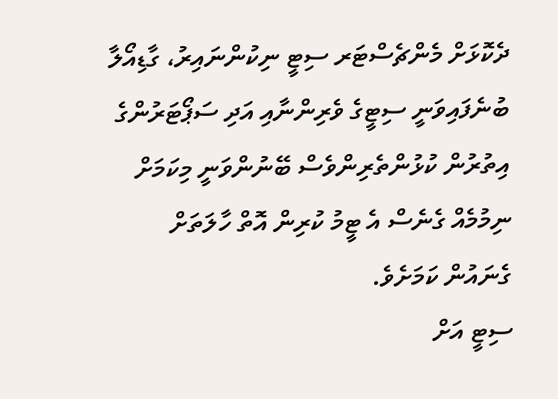ދެކޮޅަށް މެންޗެސްޓަރ ސިޓީ ނިކުންނައިރު، ގާޑިއޯލާ ބުނެފައިވަނީ ސިޓީގެ ވެރިންނާއި އަދި ސަޕޯޓަރުންގެ އިތުރުން ކުޅުންތެރިންވެސް ބޭނުންވަނީ މިކަމަށް ނިމުމެއް ގެނެސް އެ ޓީމު ކުރިން އޮތް ހާލަތަށް ގެނައުން ކަމަށެވެ.
ސިޓީ އަށް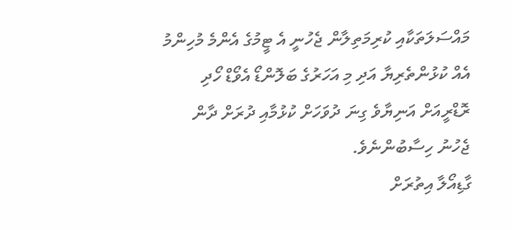މައްސަލަތަކާއި ކުރިމަތިލާން ޖެހުނީ އެ ޓީމުގެ އެންމެ މުހިންމު އެއް ކުޅުންތެރިޔާ އަދި މި އަހަރުގެ ބަލޮންޑޯ އެވޯޑް ހޯދި ރޮޑްރީއަށް އަނިޔާވެ ގިނަ ދުވަހަށް ކުޅުމާއި ދުރަށް ދާން ޖެހުނު ހިސާބުންނެވެ.
ގާޑިއޯލާ އިތުރަށް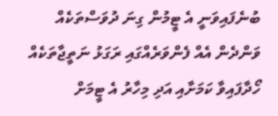ބުނެފައިވަނީ އެ ޓީމުން ގިނަ ދުވަސްތަކެއް ވަންދެން އެއް ފެންވަރެއްގައި ރަގަޅު ނަތީޖާތަކެއް ހޯދާފައިވާ ކަމަށާއި އަދި މިހާރު އެ ޓީމަށް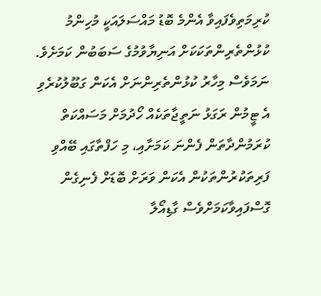ކުރިމަތިވެފައިވާ އެންމެ ބޮޑު މައްސަލައަކީ މުހިންމު ކުޅުންތެރިންތަކަކަށް އަނިޔާވުމުގެ ސަބަބުން ކަމަށެވެ.
ނަމަވެސް މިހާރު ކުޅުންތެރިންނަށް އެކަން ގަބޫލުކުރެވި އެ ޓީމުން ރަގަޅު ނަތީޖާތަކެއް ހޯދުމަށް މަސައްކަތް ކުރަމުންދާތަން ފެންނަ ކަމަށާއި، މި ހަފްތާގައި ބޭއްވި ފަރިތަކުރުންތަކުން އެކަން ވަރަށް ބޮޑަށް ފެނިގެން ގޮސްފައިވާކަމަށްވެސް ގާޑިއޯލާ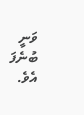ވަނީ ބުނެފަ އެވެ.